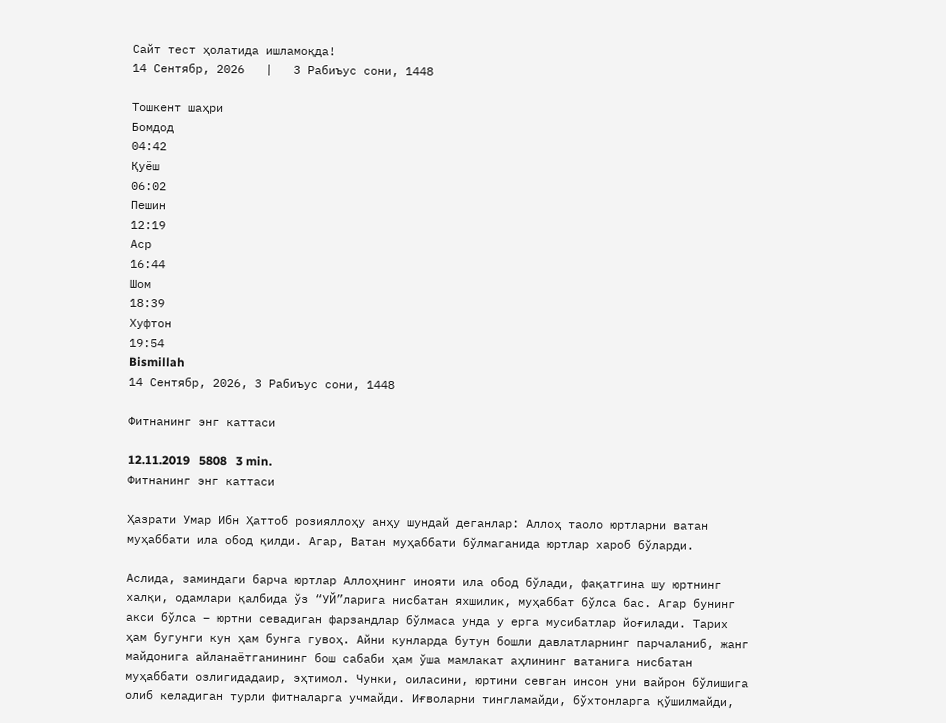Сайт тест ҳолатида ишламоқда!
14 Сентябр, 2026   |   3 Рабиъус сони, 1448

Тошкент шаҳри
Бомдод
04:42
Қуёш
06:02
Пешин
12:19
Аср
16:44
Шом
18:39
Хуфтон
19:54
Bismillah
14 Сентябр, 2026, 3 Рабиъус сони, 1448

Фитнанинг энг каттаси

12.11.2019   5808   3 min.
Фитнанинг энг каттаси

Ҳазрати Умар Ибн Ҳаттоб розияллоҳу анҳу шундай деганлар: Аллоҳ таоло юртларни ватан муҳаббати ила обод қилди. Агар, Ватан муҳаббати бўлмаганида юртлар хароб бўларди.

Аслида, заминдаги барча юртлар Аллоҳнинг инояти ила обод бўлади, фақатгина шу юртнинг халқи, одамлари қалбида ўз “УЙ”ларига нисбатан яхшилик, муҳаббат бўлса бас. Агар бунинг акси бўлса – юртни севадиган фарзандлар бўлмаса унда у ерга мусибатлар йоғилади. Тарих ҳам бугунги кун ҳам бунга гувоҳ. Айни кунларда бутун бошли давлатларнинг парчаланиб, жанг майдонига айланаётганининг бош сабаби ҳам ўша мамлакат аҳлининг ватанига нисбатан муҳаббати озлигидадаир, эҳтимол. Чунки, оиласини, юртини севган инсон уни вайрон бўлишига олиб келадиган турли фитналарга учмайди. Иғволарни тингламайди, бўхтонларга қўшилмайди,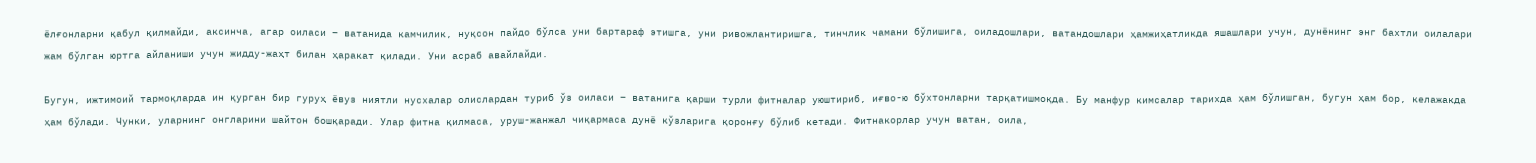ёлғонларни қабул қилмайди, аксинча, агар оиласи – ватанида камчилик, нуқсон пайдо бўлса уни бартараф этишга, уни ривожлантиришга, тинчлик чамани бўлишига, оиладошлари, ватандошлари ҳамжиҳатликда яшашлари учун, дунёнинг энг бахтли оилалари жам бўлган юртга айланиши учун жидду-жаҳт билан ҳаракат қилади. Уни асраб авайлайди.

Бугун, ижтимоий тармоқларда ин қурган бир гуруҳ ёвуз ниятли нусхалар олислардан туриб ўз оиласи – ватанига қарши турли фитналар уюштириб, иғво-ю бўхтонларни тарқатишмоқда. Бу манфур кимсалар тарихда ҳам бўлишган, бугун ҳам бор, келажакда ҳам бўлади. Чунки, уларнинг онгларини шайтон бошқаради. Улар фитна қилмаса, уруш-жанжал чиқармаса дунё кўзларига қоронғу бўлиб кетади. Фитнакорлар учун ватан, оила,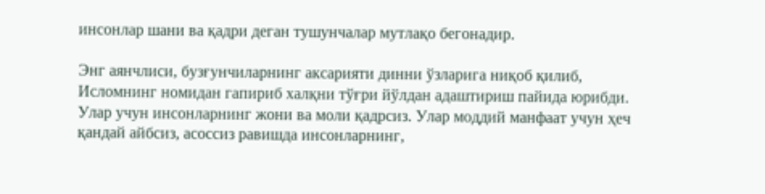инсонлар шани ва қадри деган тушунчалар мутлақо бегонадир.

Энг аянчлиси, бузғунчиларнинг аксарияти динни ўзларига ниқоб қилиб, Исломнинг номидан гапириб халқни тўғри йўлдан адаштириш пайида юрибди. Улар учун инсонларнинг жони ва моли қадрсиз. Улар моддий манфаат учун ҳеч қандай айбсиз, асоссиз равишда инсонларнинг,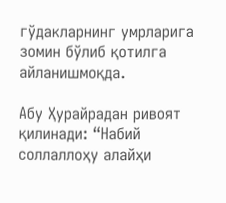гўдакларнинг умрларига зомин бўлиб қотилга айланишмоқда.

Абу Ҳурайрадан ривоят қилинади: “Набий соллаллоҳу алайҳи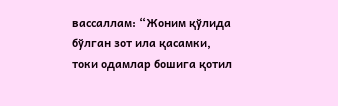вассаллам: “Жоним қўлида бўлган зот ила қасамки, токи одамлар бошига қотил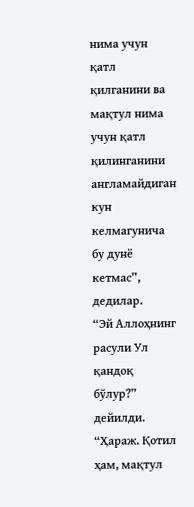нима учун қатл қилганини ва мақтул нима учун қатл қилинганини англамайдиган кун келмагунича бу дунё кетмас”, дедилар.
“Эй Аллоҳнинг расули Ул қандоқ бўлур?” дейилди.
“Ҳараж. Қотил ҳам, мақтул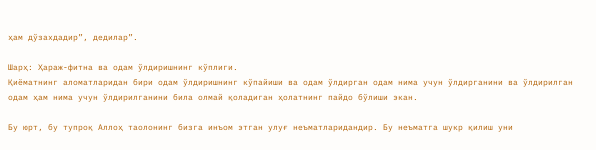ҳам дўзахдадир”, дедилар”.

Шарҳ: Ҳараж-фитна ва одам ўлдиришнинг кўплиги.
Қиёматнинг аломатларидан бири одам ўлдиришнинг кўпайиши ва одам ўлдирган одам нима учун ўлдирганини ва ўлдирилган одам ҳам нима учун ўлдирилганини била олмай қоладиган ҳолатнинг пайдо бўлиши экан.

Бу юрт, бу тупроқ Аллоҳ таолонинг бизга инъом этган улуғ неъматларидандир. Бу неъматга шукр қилиш уни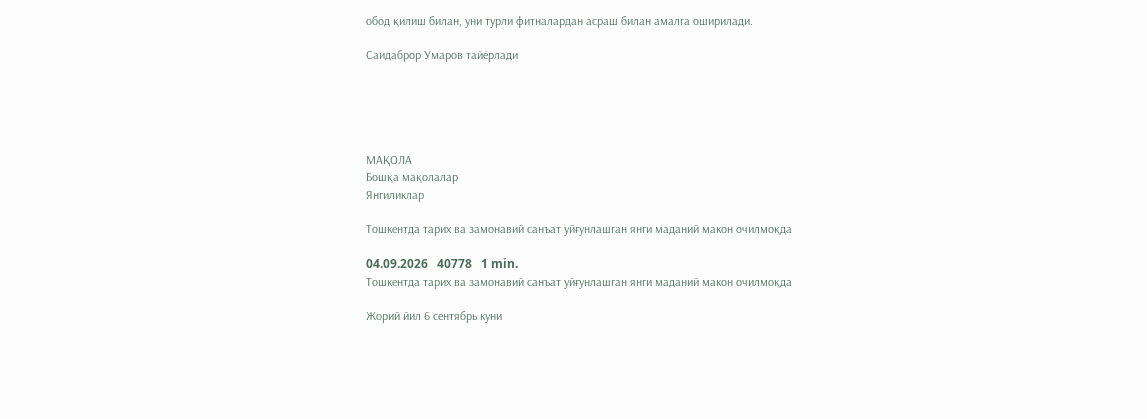обод қилиш билан, уни турли фитналардан асраш билан амалга оширилади.

Саидаброр Умаров тайёрлади





МАҚОЛА
Бошқа мақолалар
Янгиликлар

Тошкентда тарих ва замонавий санъат уйғунлашган янги маданий макон очилмоқда

04.09.2026   40778   1 min.
Тошкентда тарих ва замонавий санъат уйғунлашган янги маданий макон очилмоқда

Жорий йил 6 сентябрь куни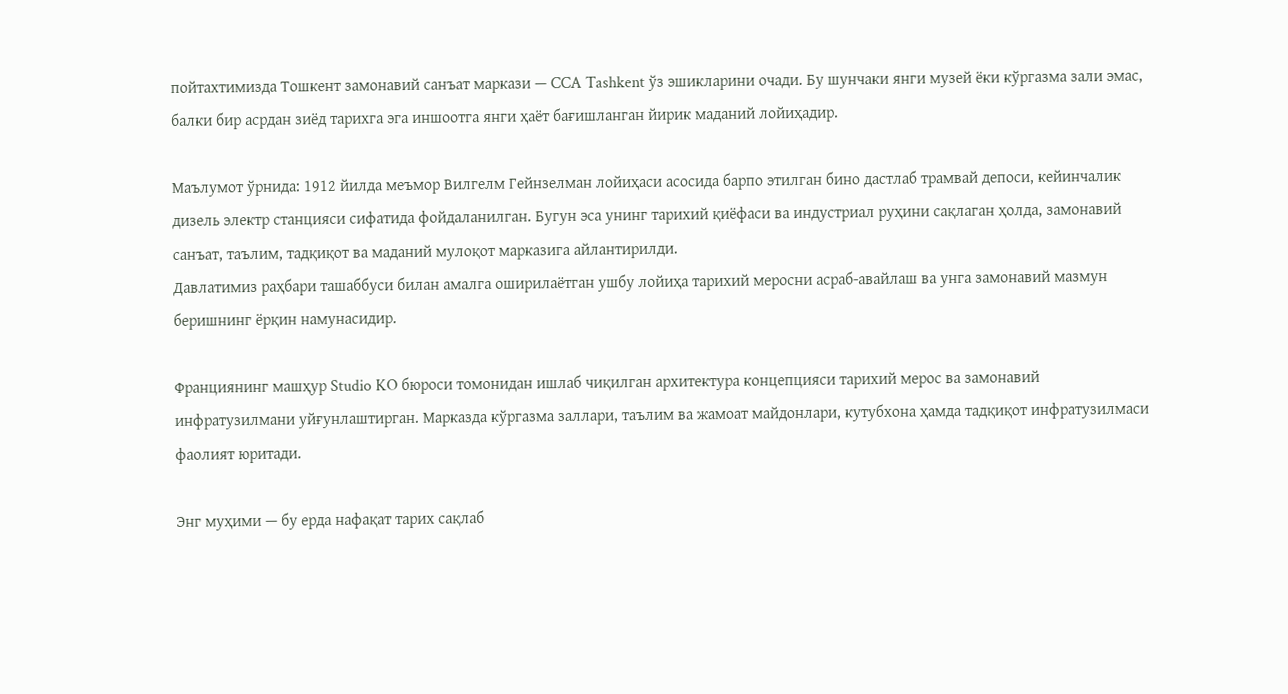пойтахтимизда Тошкент замонавий санъат маркази — CCA Tashkent ўз эшикларини очади. Бу шунчаки янги музей ёки кўргазма зали эмас, балки бир асрдан зиёд тарихга эга иншоотга янги ҳаёт бағишланган йирик маданий лойиҳадир.

Маълумот ўрнида: 1912 йилда меъмор Вилгелм Гейнзелман лойиҳаси асосида барпо этилган бино дастлаб трамвай депоси, кейинчалик дизель электр станцияси сифатида фойдаланилган. Бугун эса унинг тарихий қиёфаси ва индустриал руҳини сақлаган ҳолда, замонавий санъат, таълим, тадқиқот ва маданий мулоқот марказига айлантирилди.
Давлатимиз раҳбари ташаббуси билан амалга оширилаётган ушбу лойиҳа тарихий меросни асраб-авайлаш ва унга замонавий мазмун беришнинг ёрқин намунасидир.

Франциянинг машҳур Studio KO бюроси томонидан ишлаб чиқилган архитектура концепцияси тарихий мерос ва замонавий инфратузилмани уйғунлаштирган. Марказда кўргазма заллари, таълим ва жамоат майдонлари, кутубхона ҳамда тадқиқот инфратузилмаси фаолият юритади.

Энг муҳими — бу ерда нафақат тарих сақлаб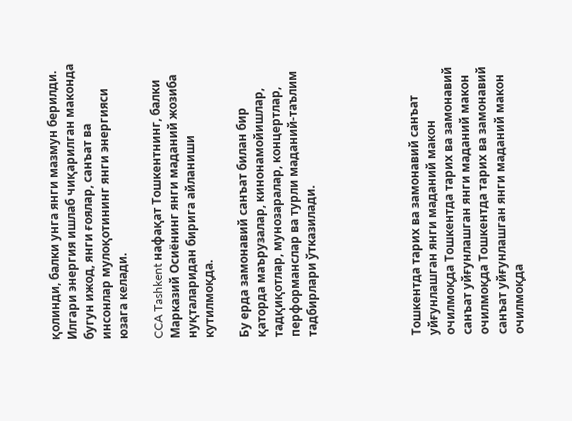қолинди, балки унга янги мазмун берилди. Илгари энергия ишлаб чиқарилган маконда бугун ижод, янги ғоялар, санъат ва инсонлар мулоқотининг янги энергияси юзага келади.

CCA Tashkent нафақат Тошкентнинг, балки Марказий Осиёнинг янги маданий жозиба нуқталаридан бирига айланиши кутилмоқда.

Бу ерда замонавий санъат билан бир қаторда маърузалар, кинонамойишлар, тадқиқотлар, мунозаралар, концертлар, перформанслар ва турли маданий-таълим тадбирлари ўтказилади.





Тошкентда тарих ва замонавий санъат уйғунлашган янги маданий макон очилмоқда Тошкентда тарих ва замонавий санъат уйғунлашган янги маданий макон очилмоқда Тошкентда тарих ва замонавий санъат уйғунлашган янги маданий макон очилмоқда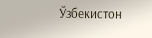Ўзбекистон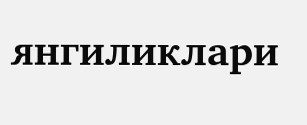янгиликлари